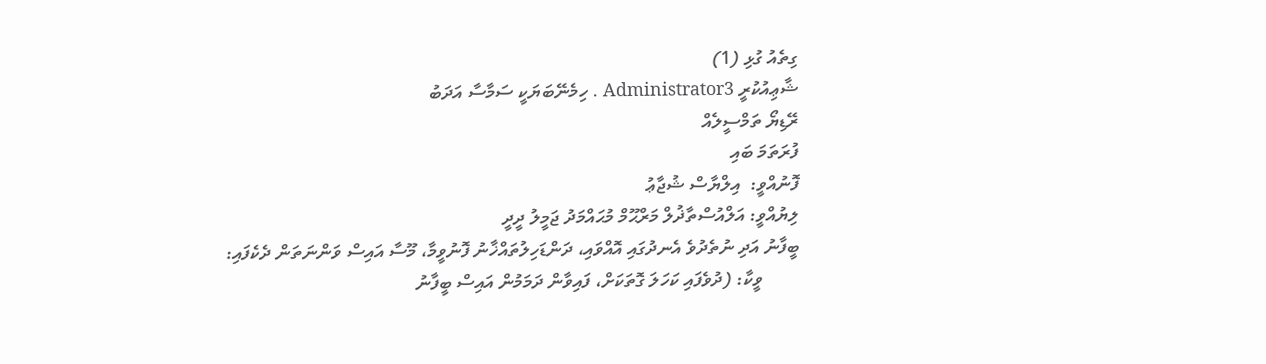ގިތެއު ގުޅި (1)
ޝާޢިއުކުރީ Administrator3 . ހިމެނޭބަޔަކީ ސަމާސާ އަދަބު
ރޭޑިޔޯ ތަމްސީލެއް
ފުރަތަމަ ބައި
ފޮނުއްވީ:  އިލްޔާސް ޝުޖާޢު
ލިޔުއްވީ: އަލްއުސްތާޛުލް މަރްޙޫމް މުޙައްމަދު ޖަމީލު ދީދީ
ބީފާނު އަދި ނުތެދުވެ އެނދުގައި އޮއްވައި، ދަންޑަހިލުތައްޚާނު ފޮނުވީމާ، މޫސާ އައިސް ވަންނަތަން ދެކެފައި:
        ވީކާ: (ދުވެފައި ކަހަލަ ގޮތަކަށް، ފައިވާން ދަމަމުން އައިސް ބީފާނު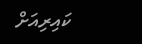ކައިރިއަށް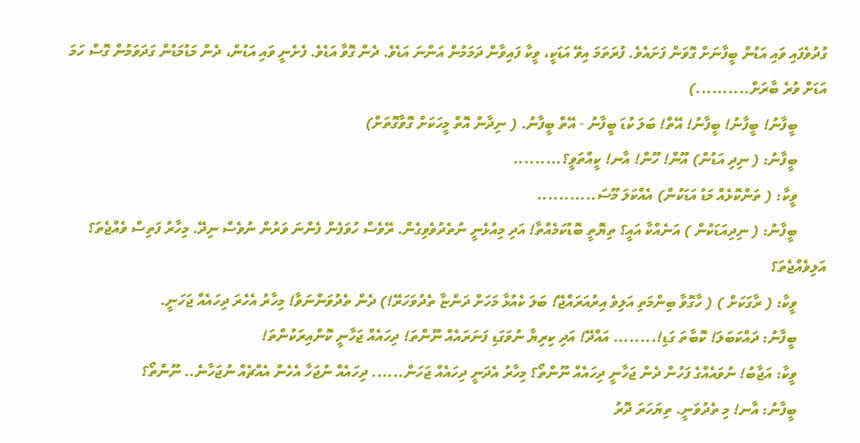ގުދުވެފައި ވައި އަޑުން ބީފާނަށް ގޮވަން ފަށައެވެ. ފުރަތަމަ އިވޭ އަޑަކީ، ވީކާ ފައިވާން ދަމަމުން އަންނަ އަޑެވެ. ދެން ގޮވާ އަޑެވެ. ފެށެނީ ވައި އަޑުން، ދެން މަޑުމަޑުން ގަދަވަމުން ގޮސް ހަމަ އަޑަށް ވުރެ ބާރަށް..........)
        ބީފާނު! ބީފާނު! ބީފާނު! އޭތް! ބަލަ ކުޑަ ބީފާނު - އޭތް ބީފާނު. ( ނިދާން އޮތް މީހަކަށް ގޮވާގޮތަށް)
        ބީފާނު: ( ނިދި އަޑުން) އޫން! ހޫން! އާނ! ކީއްތަވީ؟.........
        ވީކާ: ( ތަންކޮޅެއް މަޑު އަޑަކުން) އެއްކަލަ މޫސަ...........
        ބީފާނު: ( ނިދިއަޑަކުން ) އަނެއްކާ އައީ؟ ތިޔޮތީ ބޮޑުކަމެއްތާ! އަދި މިއުޅެނީ ނުތެދުވެވިގެން. ރޭވެސް ހުވަފެން ފެންނަ ވަރުން ނުވެސް ނިދޭ. މިހާރު ފަތިސް ވެއްޖެތަ؟ އަލިވެއްޖެތަ؟
        ވީކާ: ( ރާގަކަށް ) ( ހާގޮވާ ބިންމަތި އަލިވެ އިރުއަރައްޖޭ! ބަލަ ކެއުޅާ މަހަށް ދަންޏާ ތެދުވަހަރޭ!) ދެން ތެދުވަންނަވާ! މިހާރު އެހެރަ ދިހައެއް ޖަހަނީ.
        ބީފާނު: ދައްކަބަލަ! ކޮބާތަ ގަޑި!........ އައްދޭ! އަދި ކިރިޔާ ނުވަގަޑި ފަނަރައެއް ނޫންތަ! ދިހައެއް ޖަހާނީ ކޮންއިރަކުންތަ!
        ވީކާ: އަޖާބު! ނުވައެއްގެ ފަހުން ދެން ޖަހާނީ ދިހައެއް ނޫންތޯ؟ މިހާރު އެދަނީ ދިހައެއް ޖަހަން...... ދިހައެއް ނުޖަހާ އެހެން އެއްޗެއް ނުޖަހާނެ.. ނޫންތޯ؟
        ބީފާނު: އާނ! މި ތެދުވަނީ. ތިޔަހަރަ ދޮރު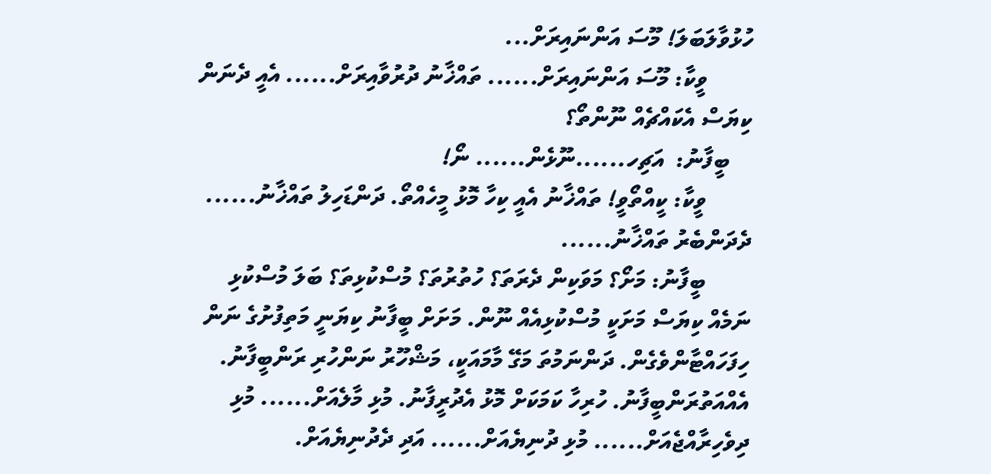ހުޅުވާލަބަލަ! މޫސަ އަންނައިރަށް...
        ވީކާ: މޫސަ އަންނައިރަށް...... ތައްޚާނު ދުރުވާއިރަށް...... އެއީ ދެނަން ކިޔަސް އެކައްޗެއް ނޫންތޯ؟
    ބީފާނު:  އަޗިހ......ނޫޅެން...... ނޯ!
        ވީކާ: ކީއްތޯވީ! ތައްޚާނު އެއީ ކިހާ މޮޅު މީހެއްތޯ. ދަންޑަހިލު ތައްޚާނު...... ދެދަންބެރު ތައްޚާނު......
        ބީފާނު: މަށޯ؟ މަވަކިން ދެރަތަ؟ ހުތުރުތަ؟ މުސްކުޅިތަ؟ ބަލަ މުސްކުޅި ނަމެއް ކިޔަސް މަށަކީ މުސްކުޅިއެއް ނޫން. މަށަށް ބީފާނު ކިޔަނީ މަތިފުށުގެ ނަން ހިފަހައްޓާންވެގެން. ދަންނަމުތަ މަގޭ މާމައަކީ، މަޝްހޫރު ނަންހުރި ރަންބީފާނު. އެއްއަތުރަންބީފާނު. ހުރިހާ ކަމަކަށް މޮޅު އެދުރީފާނު. މުޅި މާލެއަށް...... މުޅި ދިވެހިރާއްޖެއަށް...... މުޅި ދުނިޔެއަށް...... އަދި ދެދުނިޔެއަށް.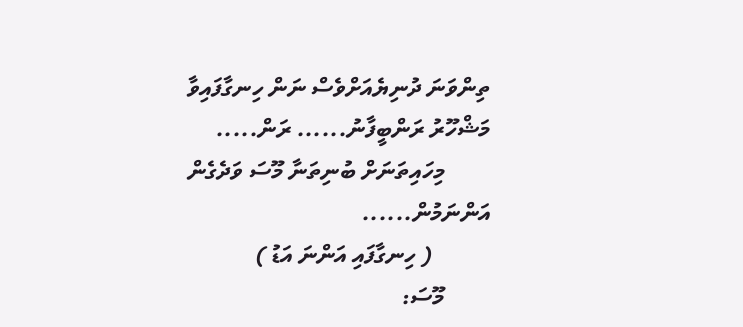ތިންވަނަ ދުނިޔެއަށްވެސް ނަން ހިނގާފައިވާ މަޝްހޫރު ރަންބީފާނު...... ރަން.....
        މިހައިތަނަށް ބުނިތަނާ މޫސަ ވަދެގެން އަންނަމުން......
          ( ހިނގާފައި އަންނަ އަޑު )
        މޫސަ: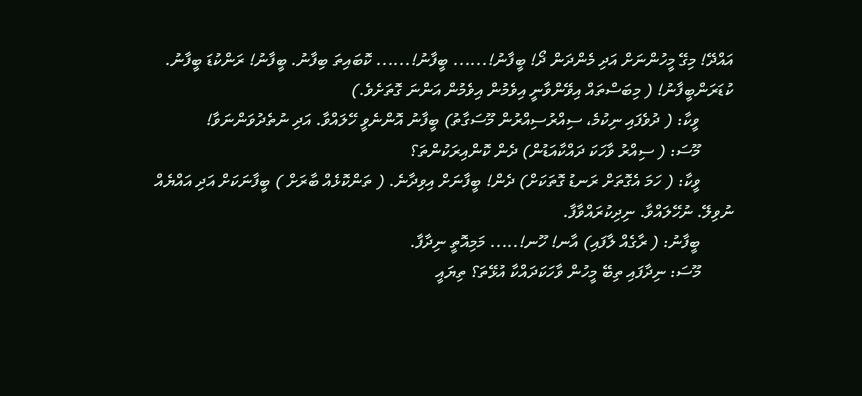އައްދޭ! މިގޭ މީހުންނަށް އަދި މެންދަން ދޯ! ބީފާނު!...... ބީފާނު!...... ކޮބައިތަ ބިފާނު. ބީފާނު! ރަންކުޑަ ބީފާނު. ކުޑަރަންބީފާނު! ( މިބަސްތައް އިވޭންވާނީ އިވެމުން އިވެމުން އަންނަ ގޮތަށެވެ.)
        ވީކާ: ( ދުވެފައި ނިކުމެ، ސިއްރުސިއްރުން މޫސަގާތު) ބީފާނު އޮންނެވީ ހޭލައްވާ. އަދި ނުތެދުވަންނަވާ!
        މޫސަ: ( ސިއްރު ވާހަކަ ދައްކާއަޑުން) ދެން ކޮންއިރަކުންތަ؟
        ވީކާ: ( ހަމަ އެގޮތަށް ރަނޑު ގޮތަކަށް) ދެން! ބީފާނަށް އިވިދާނެ. ( ތަންކޮޅެއް ބާރަށް ) ބީފާނަކަށް އަދި އައްޔެއް ނުވިލޭ. ނުހޭލައްވާ. ނިދިކުރައްވާފާ.
        ބީފާނު: ( ރާގެއް ލާފައި) އާނ! ހޫނ!..... މަމިއޮތީ ނިދާފާ.
        މޫސަ: ނިދާފައި ތިބޭ މީހުން ވާހަކަދައްކާ އުޅޭތަ؟ ތިޔައީ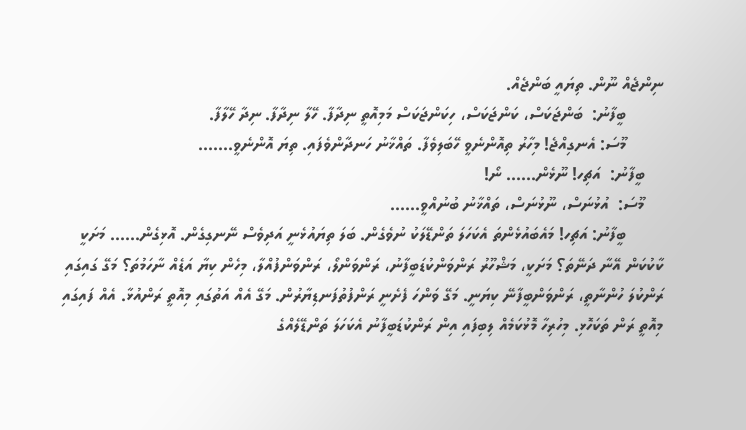ނިންޖެއް ނޫން. ތިޔައީ ބަންޖެއް.
        ބީފާނު:  ބަންޖަކަސް، ކަންޖަކަސް، ހިކަންޖަކަސް މަމިއޮތީ ނިދާފާ. ހޭލާ ނިދާފާ. ނިދާ ހޭލާފާ.
        މޫސަ: އެނގިއްޖެ! މިހާރު ތިއޮންނެވީ ހޭބަލިވެފާ. ތައްޚާނު ހަނދާންވެފައި. ތިޔަ އޮންނެވީ.......
    ބީފާނު:  އަޗިހ! ނޫޅެން...... ނޯ!
    މޫސަ:  އުޅުނަސް، ނޫޅުނަސް، ތައްޚާނު ބުނުއްވީ......
        ބީފާނު: އަޗިހ! މައެބައުޅެންތަ އެކަހަލަ ތަންޑޭލަކު ނުވެގެން. ބަލަ ތިޔައުޅެނީ އަދިވެސް ނޭނގިގެން. އޮޅިގެން...... މަށަކީ ކާކުކަން އޭނާ ދަނޭތަ؟ މަށަކީ، މަޝްހޫރު ރަންވަންކުޑަބީފާނު، ރަންވަންލޯ، ރަންވަންފުއްލާ، މިހެން ކިޔާ އަޑެއް ނާހަމުތަ؟ މަގޭ ގައިގައި ރަންކުލަ ހުންނާތީ، ރަންވަންބީފާނޭ ކިޔަނީ. މަގޭ ވަންހަ ފެށެނީ ރަންފުތުފަނޑިޔާރުން. މަގޭ އެއް އަތުގައި މިއޮތީ ރަންއުޅާ. އެއް ފައިގައި މިއޮތީ ރަން ތަކަހޮޅި. މިހުރިހާ މޮޅުކަމެއް ލިބިފައި އިން ރަންކުޑަބީފާނު އެކަހަލަ ތަންޑޭލެއްގެ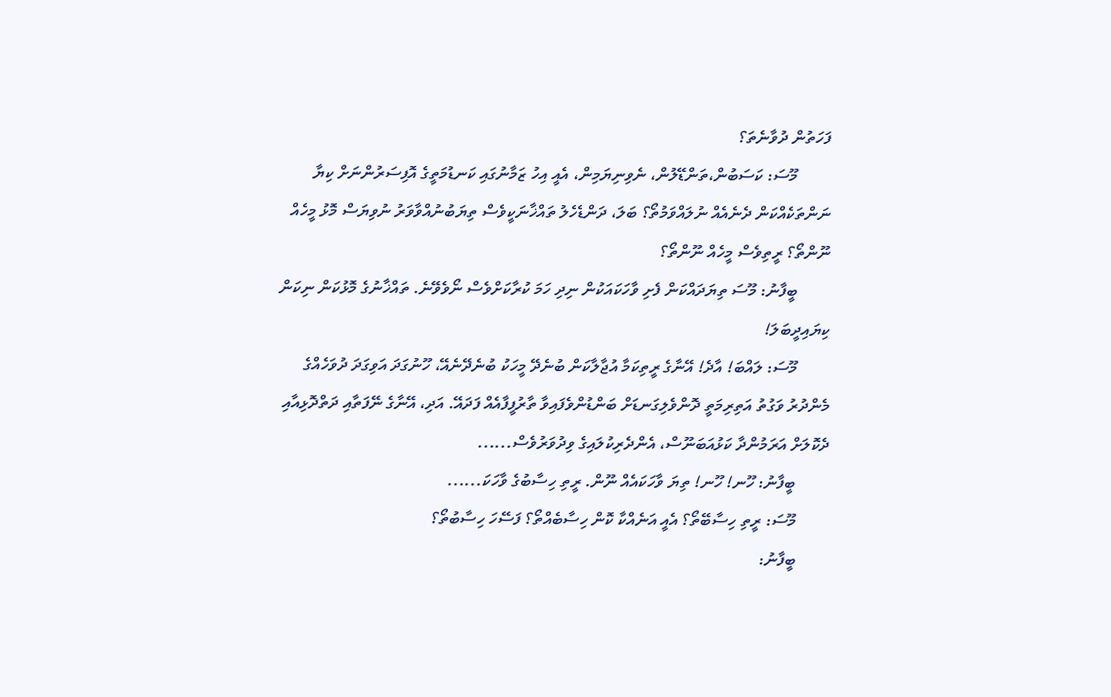ފަހަތުން ދުވާނެތަ؟
        މޫސަ: ކަސަބުން،ތަންޑޭލުން، ނެވިނިޔަމިން، އެއީ އިހު ޒަމާނުގައި ކަނޑުމަތީގެ އޮފިސަރުންނަށް ކިޔާ ނަންތަކެއްކަން ދެނެއެއް ނުލައްވަމުތޯ؟ ބަލަ، ދަންޑެހެލު ތައްޚާނަކީވެސް ތިޔަބުނުއްވާވަރު ނުވިޔަސް މޮޅު މީހެއް ނޫންތޯ؟ ރީތިވެސް މީހެއް ނޫންތޯ؟
        ބީފާނު: މޫސަ ތިޔަދައްކަން ފެށި ވާހަކައަކުން ނިދި ހަމަ ކުރާކަށްވެސް ނޯވެވޭނެ. ތައްޚާނުގެ މޮޅުކަން ނިކަން ކިޔައިދީބަލަ!
        މޫސަ: ލައްބަ! އާދެ! އޭނާގެ ރީތިކަމާ އުޖާލާކަން ބުނެދޭ މީހަކު ބުނެދޭނެއޭ، ހޫނުގަދަ އަވިގަދަ ދުވަހެއްގެ މެންދުރު ވަގުތު އަތިރިމަތީ ދޮންވެލިގަނޑަށް ބަންޑުންވެފައިވާ ތާރުފީފާއެއް ފަދައޭ. އަދި، އޭނާގެ ނޭފަތާއި ދަތްދޮޅިއާއި ދެކޮލަށް އަރަމުންދާ ކަޅުއަބަނޫސް، އެންދެރިކުލައިގެ ވިދުވަރުވެސް......
        ބީފާނު: ހޫނ! ހޫނ! ތިޔަ ވާހަކައެއް ނޫން. ރީތި ހިސާބުގެ ވާހަކަ......
        މޫސަ: ރީތި ހިސާބޭތޯ؟ އެއީ އަނެއްކާ ކޮން ހިސާބެއްތޯ؟ ފަސޭހަ ހިސާބުތޯ؟
        ބީފާނު: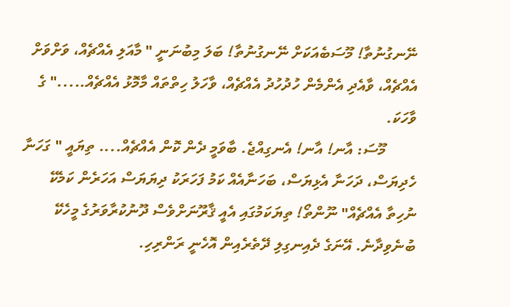ނޭނގުނުތާ! މޫސަބެއަކަށް ނޭނގުނުތާ! ބަލަ މިބުނަނީ " މާއަލި އެއްޗެއް، ވަށްވަށް އެއްޗެއް، ވާއެދި އެންމެން ހުދުހުދު އެއްޗެއް، ވާހަލު ހިތްތައް މާމޮޅު އެއްޗެއް....." ގެ ވާހަކަ.
        މޫސަ: އާނ! އާނ! އެނގިއްޖެ. ބާވަމީ ދެން ކޮން އެއްޗެއް.... ތިޔައީ " ގަހަނާ ހެދިޔަސް، ދަހަނާ އެޅިޔަސް، ބަހަނާއެއް ކަމު ފަހަރަކު ދިޔަޔަސް އަހަރެން ކަމެކޭ ނުހިތާ އެއްޗެއް" ނޫންތޯ! ތިޔަކަމުގައި އެއީ ޤާރޫނަށްވެސް ދޫނުކުރާވަރުގެ މީހެކޭ ބުނެވިދާނެ. އޭނަގެ ދެއިނގިލި ދޭތެރެއިން އޮހެނީ ރަންރިހި.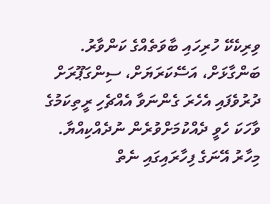ވިރިކެކޭ ހުރިހައި ބާވަތެއްގެ ކަންވާރު. ބަންގާޅަށް، އަސޭކަރަޔަށް، ސިންގަޕޫރަށް ދުރުވެފައި އެހެރަ ގެންނަވާ އެއްޗެހި ރީތިކަމުގެ ވާހަކަ ހެވީ ދެއްކުމަށްވުރެން ނުދެއްކިއްޔާ. މިހާރު އޭނަގެ ފިހާރައިގައި ނެތް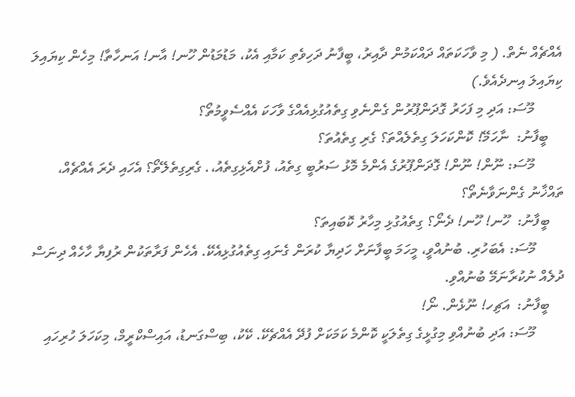އެއްޗެއް ނެތް. ( މި ވާހަކަތައް ދައްކަމުން ދާއިރު، ބީފާނު ދަހިވެތި ކަމާއި އެކު، މަޑުމަޑުން ހޫނ! އާނ! އަނހާތާ! މިހެން ކިޔައިލަ ކިޔައިލަ އިނދެއެވެ.)
        މޫސަ: އަދި މި ފަހަރު ގޮދަންޕޫރުން ގެންނެވި ގިތެއުގުޅިއެއްގެ ވާހަކަ އެއްސެވީމުތޯ؟
    ބީފާނު:  ނާހަމޭ! ކޮންކަހަލަ ގިތެލެއްތަ؟ ގެރި ގިތެއުތަ؟
        މޫސަ: ނޫން! ނޫން! ގޮދަންޕޫރުގެ އެންމެ މޮޅު ސަރުބީ ގިތެއު، ފުށްއެޅިގިތެއު،. ގެރިގިތެލޭތޯ؟ އެހައި ދެރަ އެއްޗެއް، ތައްޚާނު ގެންނަވާނެތޯ؟
    ބީފާނު:  ހޫނ! ހޫނ! ދެނޯ؟ ގިތެއުގުޅި މިހާރު ކޮބައިތަ؟
        މޫސަ: އެބަހުރި. ބުނުއްވީ، މީހަމަ ބީފާނަށް ހަދިޔާ ކުރަން ގެނައި ގިތެއުގުޅިއެކޭ. އެހެން ފަރާތަކުން ރުފިޔާ ހާހެއް ދިނަސް ދުލެއް ނުކުރާނަމޭ ބުނުއްވި.
    ބީފާނު:  އަޗިހ! ނޫޅެން. ނޯ!
        މޫސަ: އަދި ބުނުއްވި މިގުޅީގެ ގިތެލަކީ ކޮންމެ ކަމަކަށް ފުދޭ އެއްޗެކޭ. ކޭކު، ބިސްގަނޑު، އައިސްކްރީމް، މިކަހަލަ ހުރިހައި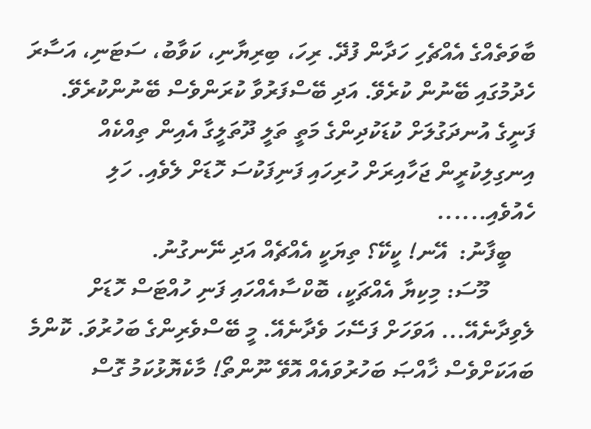ބާވަތެއްގެ އެއްޗެހި ހަދާން ފުދޭ. ރިހަ، ބިރިޔާނި، ކަވާބު، ސަޓަނި، އަސާރަ ހެދުމުގައި ބޭނުން ކުރެވޭ. އަދި ބޭސްފަރުވާ ކުރަންވެސް ބޭނުންކުރެވޭ. ފަނީގެ އުނދަގުލަށް ކުޑަކުދިންގެ މަތީ ތަލީ ދޫތަލީގާ އެއިން ތިއްކެއް އިނގިލިކުރީން ޖަހާއިރަށް ހުރިހައި ފަނިފަކުސަ ހޮޑަށް ލެވެއި. ހަލި ހެއުވެއި......
    ބީފާނު:  އޭނ! ކީކޭ؟ ތިޔަކީ އެއްޗެއް އަދި ނޭނގުނު.
        މޫސަ: މިކިޔާ އެއްޗަކީ، ބޮކްސާއެއްހައި ފަނި ހުއްޓަސް ހޮޑަށް ލެވިދާނެއޭ... އަވަހަށް ފަސޭހަ ވެދާނެއޭ. މީ ބޭސްވެރިންގެ ބަހުރުވަ. ކޮންމެ ބައަކަށްވެސް ޚާއްޞަ ބަހުރުވައެއް އޮވޭ ނޫންތޯ! މާކެޔޮޅުކަމު ގޮސް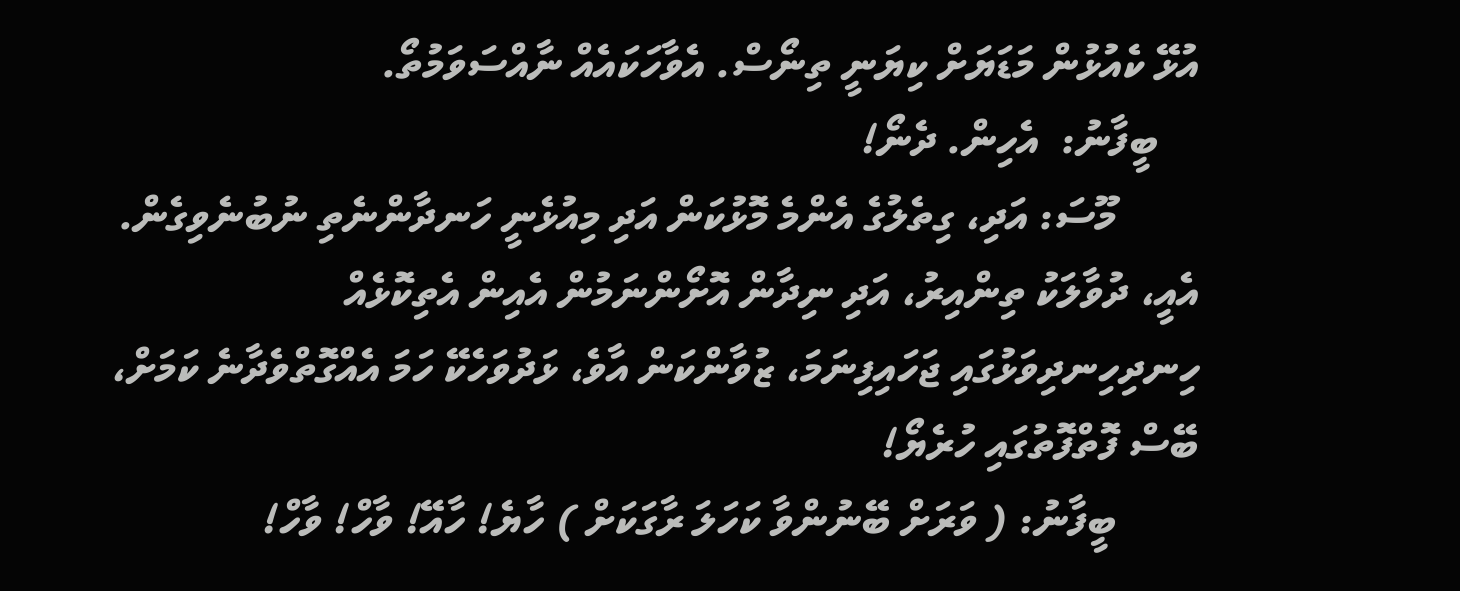އުޅޭ ކެއުޅުން މަޑަޔަށް ކިޔަނީ ތިނޯސް. އެވާހަކައެއް ނާއްސަވަމުތޯ.
    ބީފާނު:  އެހިން. ދެނޯ!
        މޫސަ: އަދި، ގިތެލުގެ އެންމެ މޮޅުކަން އަދި މިއުޅެނީ ހަނދާންނެތި ނުބުނެވިގެން. އެއީ، ދުވާލަކު ތިންއިރު، އަދި ނިދާން އޮށޯންނަމުން އެއިން އެތިކޮޅެއް ހިނދިހިނދިވަޅުގައި ޖަހައިފިނަމަ، ޒުވާންކަން އާވެ، ޅަދުވަހެކޭ ހަމަ އެއްގޮތްވެދާނެ ކަމަށް، ބޭސް ފޮތްފޮތުގައި ހުރެޔޯ!
        ބީފާނު: ( ވަރަށް ބޭނުންވާ ކަހަލަ ރާގަކަށް ) ހާޔެ! ހާއޭ! ވާހް! ވާހް!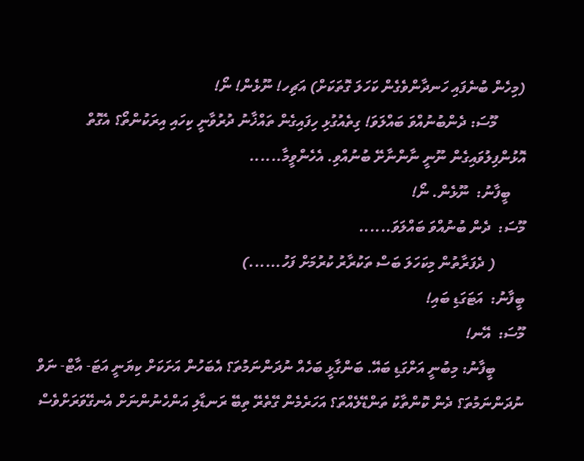(މިހެން ބުނެފައި ހަނދާންވެގެން ކަހަލަ ގޮތަކަށް) އަޗިހ! ނޫޅެން! ނޯ!
        މޫސަ: ދެންބުނުއްވަ ބައްލަވަ! ގިތެއުގުޅި ހިފައިގެން ތައްޚާނު ދުރުވާނީ ކިހައި އިރަކުންތޯ؟ އެގޮތް އޮޅުންފިލުވައިގެން ނޫނީ ނާންނާށޭ ބުނުއްވި. އެހެންވީމާ......
    ބީފާނު:  ނޫޅެން. ނޯ!
މޫސަ:  ދެން ބުނުއްވަ ބައްލަވަ......
        ( ދެފަރާތުން މިކަހަލަ ބަސް ތަކުރާރު ކުރުމަށް ފަހު......)
ބީފާނު:  އަޓަގަޑި ބައި!
މޫސަ:  އޭނ!
        ބީފާނު: މިބުނީ އަށްގަޑި ބައޭ. ބަންގާޅީ ބަހެއް ނުދަންނަމުތަ؟ އެބަހުން އަށަކަށް ކިޔަނީ އަޓަ- އާޓް- ނަވް ނުދަންނަމުތަ؟ ދެން ކޮންތާކު ތަންޑޭލެއްތަ؟ އަހަރެމެން ގޭތެރޭ ތިބޭ ރަނޑާލި އަންހެނުންނަށް އެނގޭވަރަށްވެސް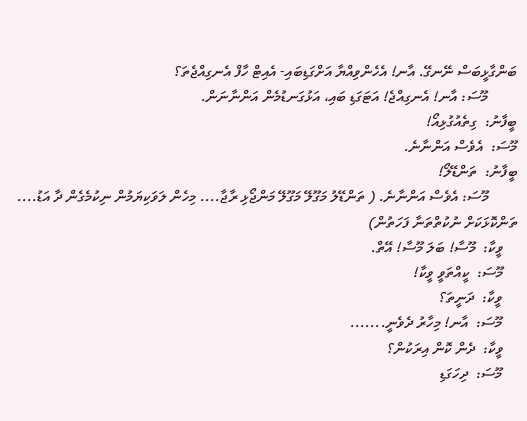ބަންގާޅީބަސް ނޭނގޭ. އާނ! އެހެންވިއްޔާ އަށްގަޑިބައި- އެއިޓް ހާފް އެނގިއްޖެތަ؟
        މޫސަ: އާނ! އެނގިއްޖެ! އަޓަގަޑި ބައި، އަޅުގަނޑުމެން އަންނާނަން.
ބީފާނު:  ގިތެއުގުޅިއޯ!
މޫސަ:  އެވެސް އަންނާނެ.
ބީފާނު:  ތަންޑޭލޯ!
        މޫސަ: އެވެސް އަންނާނެ. ( ތަންޑޭލު މަގޫލޭ މަގޫލޭ މަންޖޯޅި ރާޖާ.... މިހެން ލަވަކިޔަމުން ނިކުމެގެން ދާ އަޑު.... ތަންކޮޅަކަށް ނުކުތްތަނާ ފަހަތުން)
    ވީކާ:  މޫސާ! ބަލަ މޫސާ! އޭތް.
    މޫސަ:  ކީއްތަވީ ވީކާ!
    ވީކާ:  ދަނީތަ؟
    މޫސަ:  އާނ! މިހާރު ދެވެނީ.......
    ވީކާ:  ދެން ކޮން އިރަކުން؟
    މޫސަ:  ދިހަގަޑި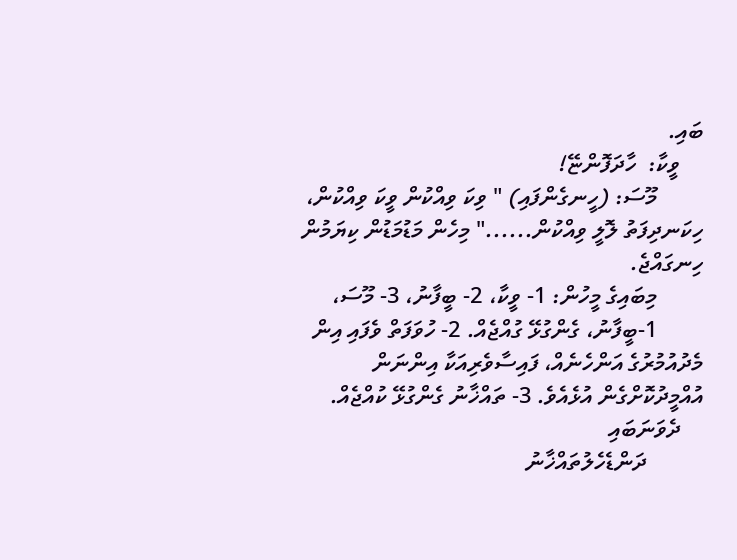ބައި.
    ވީކާ:  ހާދަފޮންޏޭ!
        މޫސަ: (ހީނގެންފައި) " ވިކަ ވިއްކުން ވީކަ ވިއްކުން، ހިކަނދިފަތު ލޮލީ ވިއްކުން......" މިހެން މަޑުމަޑުން ކިޔަމުން ހިނގައްޖެ.
        މިބައިގެ މީހުން: 1- ވީކާ، 2- ބީފާނު، 3- މޫސަ،
        1-ބީފާނު، ގެންގުޅޭ ގުއްޖެއް. 2- ހުވަފަތް ވެފައި އިން މެދުއުމުރުގެ އަންހެނެއް، ފައިސާވެރިއަކާ އިންނަން އުއްމީދުކޮށްގެން އުޅެއެވެ. 3- ތައްޚާނު ގެންގުޅޭ ކުއްޖެއް.
    ދެވަނަބައި
          ދަންޑެހެލުތައްޚާނު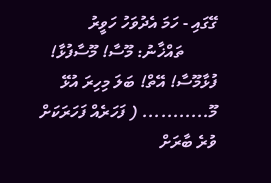ގޭގައި - ހަމަ އެދުވަހު ހަވީރު
        ތައްޚާނު: މޫސާ! މޫސާފުޅާ! ފުޅާމޫސާ! އޭތް! ބަލަ މިހިރަ އުޅޭ މޫ........... ( ފަހަރެއް ފަހަރަކަށް ވުރެ ބާރަށް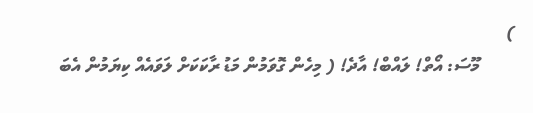)
        މޫސަ: އޯތް! ލައްބް! އާދެ! ( މިހެން ގޮވަމުން މަޑު ރާކަކަށް ލަވައެއް ކިޔަމުން އެބަ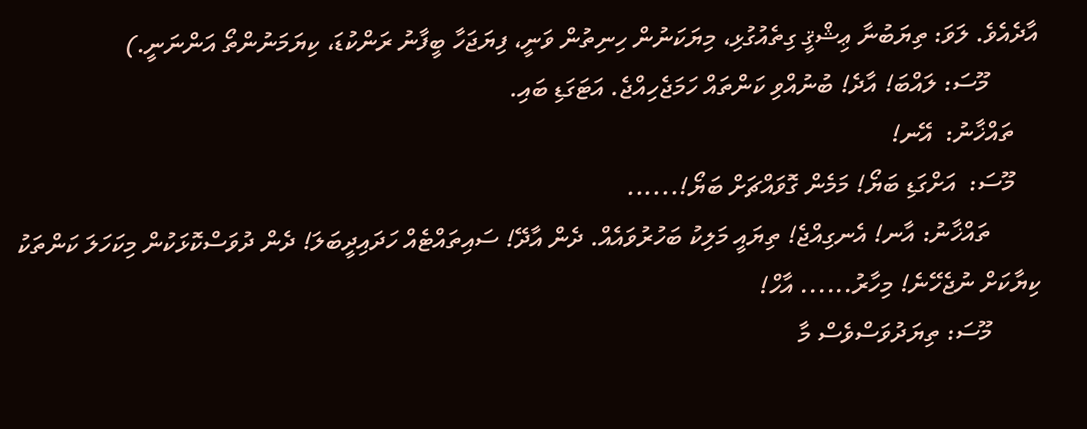އާދެއެވެ. ލަވަ: ތިޔަބުނާ ޢިޝްޤީ ގިތެއުގުޅި، މިޔަކަނުން ހިނިތުން ވަނީ، ފިޔަޖަހާ ބީފާނު ރަންކުޑަ، ކިޔަމަނުންތޯ އަންނަނީ.)
        މޫސަ: ލައްބަ! އާދެ! ބުނުއްވި ކަންތައް ހަމަޖެހިއްޖެ. އަޓަގަޑި ބައި.
    ތައްޚާނު:  އޭނ!
    މޫސަ:  އަށްގަޑި ބަޔޯ! މަމެން ގޮވައްޗަށް ބަޔޯ!......
        ތައްޚާނު: އާނ! އެނގިއްޖެ! ތިޔައީ މަލިކު ބަހުރުވައެއް. ދެން އާދޭ! ސައިތައްޓެއް ހަދައިދީބަލަ! ދެން ދުވަސްކޮޅަކުން މިކަހަލަ ކަންތަކު ކިޔާކަށް ނުޖެހޭނެ! މިހާރު...... އާހް!
        މޫސަ: ތިޔަދުވަސްވެސް މާ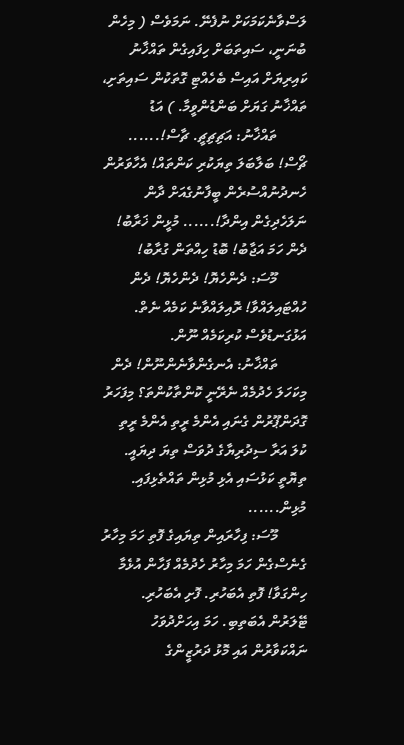ލަސްވާނެކަމަކަށް ނުފެނޭ. ނަމަވެސް ( މިހެން ބުނަނީ، ސައިތަބަށް ހިފައިގެން ތައްޚާނު ކައިރިޔަށް އައިސް ބެހެއްޓި ގޮތަކުން ސައިތަށި، ތައްޚާނު ގަޔަށް ބަންޑުންވީމާ. ) އަޑު
        ތައްޚާނު: އަޗިޗިޗީ. ޗާސް!...... ޗޯސް! ބަލާބަލަ ތިޔަކުރި ކަންތައް! އެހާވަރުން ހެނދުނުއްސުރެން ބީފާނުގެއަށް ދާން ނަލަހެދިގެން އިންދާ!...... މުޅީން ޚަރާބު! ދެން ހަމަ އަޖާބު! ބޮޑު ހިއްތަން ގުރާބު!
        މޫސަ: ދެންހެޔޮ! ދެންހެޔޮ! ދެން ހުއްޓައިލައްވާ! ރޮއިލައްވާނެ ކަމެއް ނެތް. އަޅުގަނޑުވެސް ކުރިކަމެއް ނޫން.
        ތައްޚާނު: އެނގެންވާނެންނޫން! ދެން މިކަހަލަ ހެދުމެއް ނެރޭނީ ކޮންތާކުންތަ؟ މިފަހަރު ގޮދަންޕޫރުން ގެނައި އެންމެ ރީތި އެންމެ ރީތި ކުލަ އަރާ ސިދުރިޔާގެ ދުވަސް ތިޔަ ދިޔައީ. ތިޔޮތީ ކަޅުސައި އެޅި މުޅިން ތައްތެޅިފައި. މުޅިން......
        މޫސަ: ފިހާރައިން ތިޔައިގެ ފޮތި ހަމަ މިހާރު ގެނެސްގެން ހަމަ މިހާރު ހެދުމެއް ފަހާން އުޅެމާ ހިންގަވާ! ފޮތި އެބަހުރި. ފޮށި އެބަހުރި. ޓޭލަރުން އެބަތިބި. ހަމަ އިހަށްދުވަހު ނައްކަވާރުން އައި މޮޅު ދަރުޒީންގެ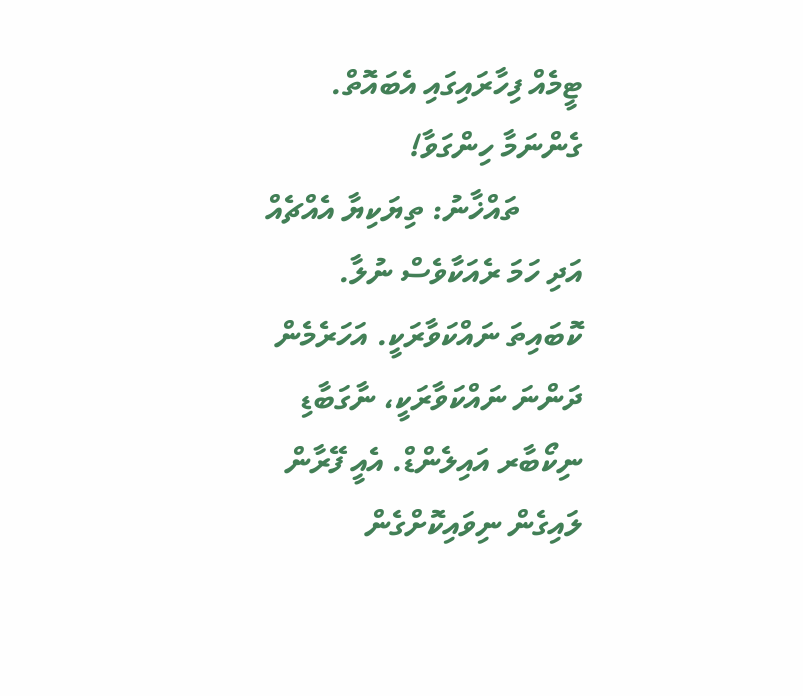ޓީމެއް ފިހާރައިގައި އެބައޮތް. ގެންނަމާ ހިންގަވާ!
        ތައްޚާނު: ތިޔަކިޔާ އެއްޗެއް އަދި ހަމަ ރެއަކާވެސް ނުލާ. ކޮބައިތަ ނައްކަވާރަކީ. އަހަރެމެން ދަންނަ ނައްކަވާރަކީ، ނާގަބާޑި ނިކޯބާރ އައިލެންޑް. އެއީ ފޭރާން ލައިގެން ނިވައިކޮށްގެން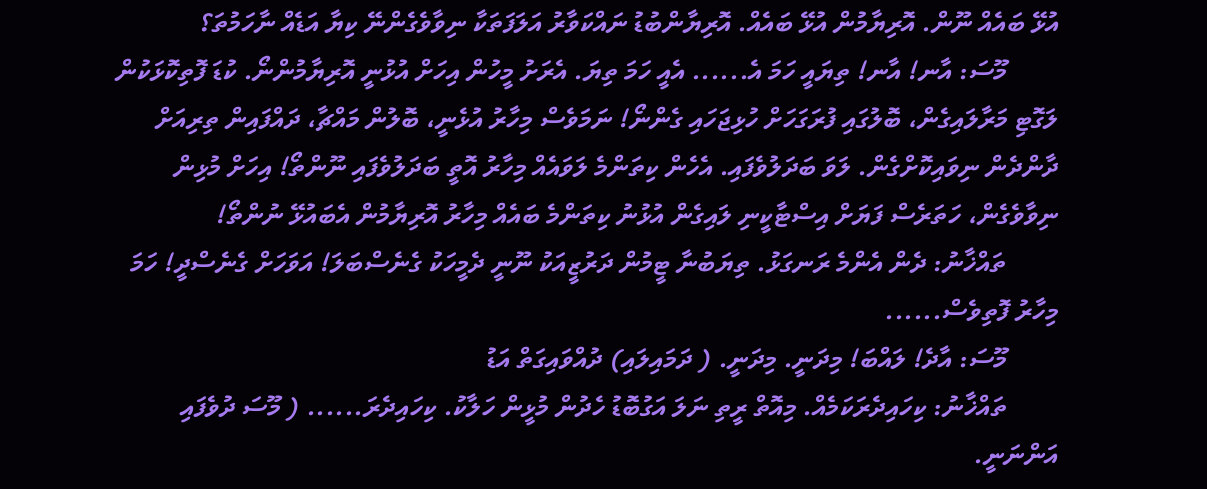އުޅޭ ބައެއް ނޫން. އޮރިޔާމުން އުޅޭ ބައެއް. އޮރިޔާންބުޑު ނައްކަވާރު އަލަފަތަކާ ނިވާވެގެންނޭ ކިޔާ އަޑެއް ނާހަމުތަ؟
        މޫސަ: އާނ! އާނ! ތިޔައީ ހަމަ އެ...... އެއީ ހަމަ ތިޔަ. އެރަށު މީހުން އިހަށް އުޅުނީ އޮރިޔާމުންނޯ. ކުޑަ ފޮތިކޮޅަކުން ލަގޮޓި މަރާލައިގެން، ބޮލުގައި ފުރަގަހަށް ހުޅިޖަހައި ގެންނޯ! ނަމަވެސް މިހާރު އުޅެނީ، ބޮލުން މައްޗާ، ދައްފައިން ތިރިއަށް ދާންދެން ނިވައިކޮށްގެން. ލަވަ ބަދަލުވެފައި. އެހެން ކިތަންމެ ލަވައެއް މިހާރު އޮތީ ބަދަލުވެފައި ނޫންތޯ! އިހަށް މުޅިން ނިވާވެގެން، ހަތަރެސް ފަޔަށް އިސްޓާކީނި ލައިގެން އުޅުނު ކިތަންމެ ބައެއް މިހާރު އޮރިޔާމުން އެބައުޅޭ ނުންތޯ!
        ތައްޚާނު: ދެން އެންމެ ރަނގަޅު. ތިޔަބުނާ ޓީމުން ދަރުޒީއަކު ނޫނީ ދެމީހަކު ގެނެސްބަލަ! އަވަހަށް ގެނެސްދީ! ހަމަ މިހާރު ފޮތިވެސް......
        މޫސަ: އާދެ! ލައްބަ! މިދަނީ. މިދަނީ. ( ދަމައިލައި) ދުއްވައިގަތް އަޑު
        ތައްޚާނު: ކިހައިދެރަކަމެއް. މިއޮތް ރީތި ނަލަ އަގުބޮޑު ހެދުން މުޅީން ހަލާކު. ކިހައިދެރަ...... ( މޫސަ ދުވެފައި އަންނަނީ.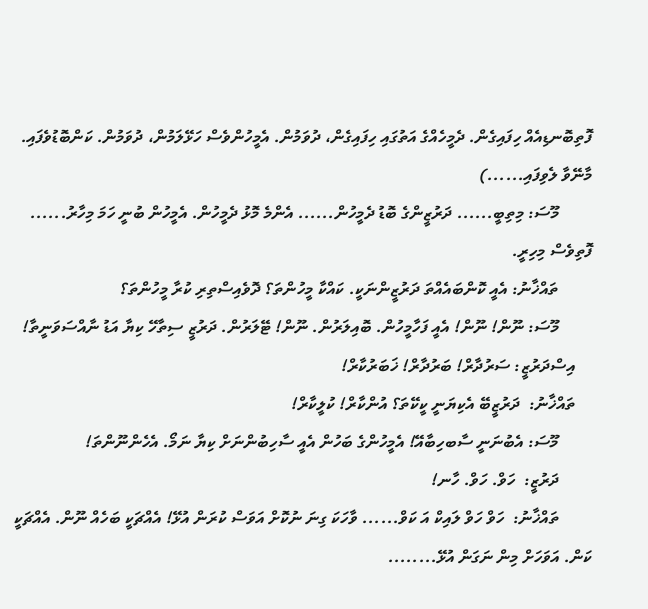ފޮތިބޮނޑިއެއް ހިފައިގެން. ދެމީހެއްގެ އަތުގައި ހިފައިގެން، ދުވަމުން. އެމީހުންވެސް ހަޅޭލަމުން، ދުވަމުން. ކަންބޮޑުވެފައި. މާނޭވާ ލެވިފައި......)
        މޫސަ: މިތިބީ...... ދަރުޒީންގެ ބޮޑު ދެމީހުން...... އެންމެ މޮޅު ދެމީހުން. އެމީހުން ބުނީ ހަމަ މިހާރު...... ފޮތިވެސް މިހިރީ.
        ތައްޚާނު: އެއީ ކޮންބައެއްތަ ދަރުޒީންނަކީ. ކައްކާ މީހުންތަ؟ ދޮވެއިސްތިރި ކުރާ މީހުންތަ؟
        މޫސަ: ނޫން! ނޫން! އެއީ ފަހާމީހުން. ބޮއިލަރުން. ނޫން! ޓޭލަރުން. ދަރުޒީ ސިތާހޭ ކިޔާ އަޑު ނާއްސަވަނީތާ!
    އިސްދަރުޒީ: ސަރުދާރް! ބަރުދާރް! ޚަބަރުކާރް!
    ތައްޚާނު:  ދަރުޒީބޭ އެކިޔަނީ ކީކޭތަ؟ އުންކާރް! ކުލީކާރް!
        މޫސަ: އެބުނަނީ ސާބހިބާއޭ! އެމީހުންގެ ބަހުން އެއީ ސާހިބުންނަށް ކިޔާ ނަމޯ. އެހެންނޫންތަ!
        ދަރުޒީ:  ހަވް. ހަވް. ހާނ!
        ތައްޚާނު:  ހަވް ހަވް ލައިކް އަ ކަވް...... ވާހަކަ ގިނަ ނުކޮށް އަވަސް ކުރަން އުޅޭ! އެއްޗަކީ ބަހެއް ނޫން. އެއްޗަކީ ކަން. އަވަހަށް މިން ނަގަން އުޅޭ........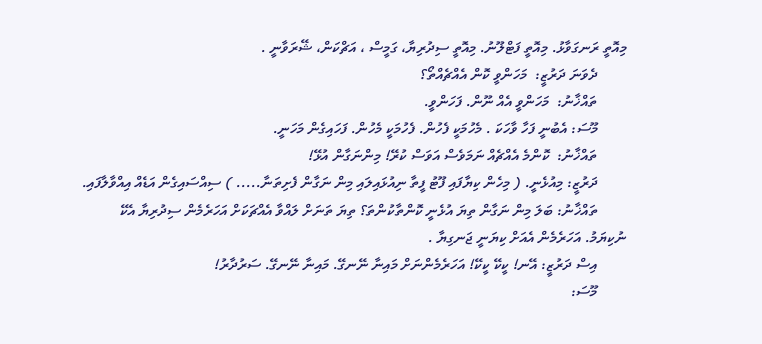މިއޮތީ ރަނގަވާޅު. މިއޮތީ ފަޓްލޫނު. މިއޮތީ ސިދުރިޔާ، ގަމީސް ، އަޗްކަން، ޝޭރަވާނީ .
        ދެވަނަ ދަރުޒީ:  މަހަންވީ ކޮން އެއްޗެއްތޯ؟
        ތައްޚާނު:  މަހަންވީ އެއް ނޫން. ފަހަންވީ.
        މޫސަ: އެބުނީ ފަހާ ވާހަކަ . މެހުމަކީ ފެހުން. ފެހުމަކީ މެހުން. ފަހައިގެން މަހަނީ.
        ތައްޚާނު:  ކޮންމެ އެއްޗެއް ނަމަވެސް އަވަސް ކުރޭ! މިންނަގާން އުޅޭ!
        ދަރުޒީ: މިއުޅެނީ. ( މިހެން ކިޔާފައި ފޫޓު ފީތާ ނިއުޅައިލައި މިން ނަގާން ފެށިތަނާ..... ) ސިއްސައިގެން އަޑެއް އިއްވާލާފައި.
        ތައްޚާނު: ބަލަ މިން ނަގާން ތިޔަ އުޅެނީ ކޮންތާކުންތަ؟ ތިޔަ ތަނަށް ލައްވާ އެއްޗަކަށް އަހަރެމެން ސިދުރިޔާ އެކޭ ނުކިޔަމު. އަހަރެމެން އެއަށް ކިޔަނީ ޖަނގިޔާ .
        އިސް ދަރުޒީ: އޭނ! ކީކޭ ކީކޭ! އަހަރެމެންނަށް މައިނާ ނޭނގޭ. މައިނާ ނޭނގޭ. ސަރުދާރު!
        މޫސަ: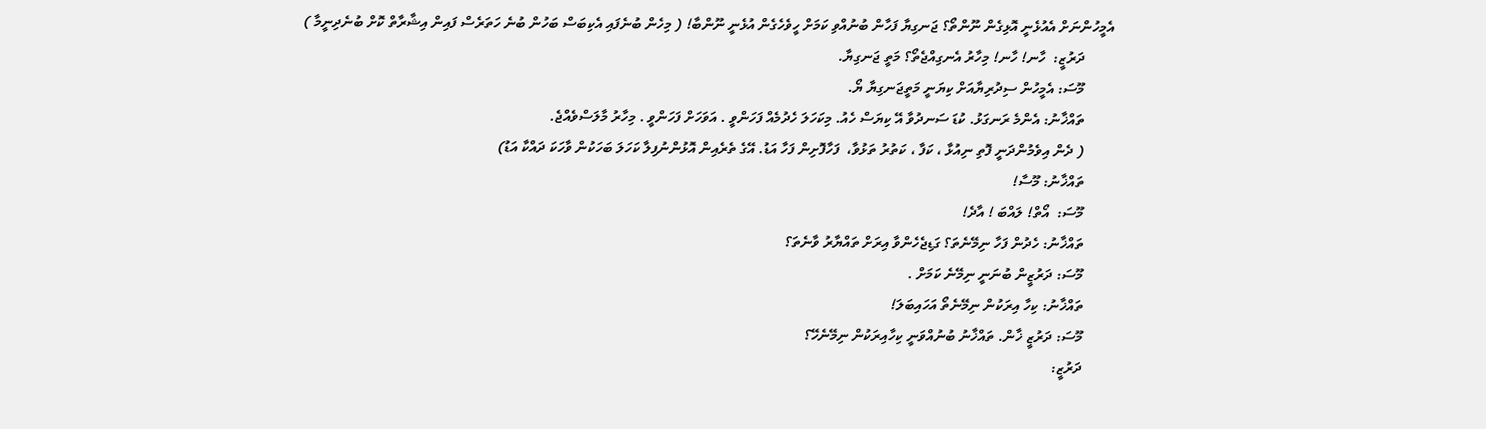އެމީހުންނަށް އެއުޅެނީ އޮޅިގެން ނޫންތޯ؟ ޖަނގިޔާ ފަހާން ބުނުއްވި ކަމަށް ހީވެހެގެން އުޅެނީ ނޫންބާ! ( މިހެން ބުނެފައި އެކިބަސް ބަހުން ބުނެ ހަތަރެސް ފައިން އިޝާރާތް ކޮށް ބުނެދިނީމާ )
        ދަރުޒީ:  ހާނ! ހާނ! މިހާރު އެނގިއްޖެތޯ؟ މަތީ ޖަނގިޔާ.
        މޫސަ: އެމީހުން ސިދުރިޔާއަށް ކިޔަނީ މަތީޖަނގިޔާ ޔޯ.
        ތައްޚާނު: އެންމެ ރަނގަޅު. ކުޑަ ސަނދުވާ އޭ ކިޔަސް ހެއު. މިކަހަލަ ހެދުމެއް ފަހަންވީ . އަވަހަށް ފަހަންވީ . މިހާރު މާލަސްވެއްޖެ.
        ( ދެން އިވެމުންދަނީ ފޮތި ނިއުޅާ ، ކަފާ ، ކަތުރު ތަޅުވާ،  ފަހާފޮށިން ފަހާ އަޑު. އޭގެ ތެރެއިން އޮޅުންނުފިލާ ކަހަލަ ބަހަކުން ވާހަކަ ދައްކާ އަޑު)
        ތައްޚާނު: މޫސާ!
        މޫސަ:  އޯތް! ލައްބަ ! އާދެ!
        ތައްޚާނު: ހެދުން ފަހާ ނިމޭނެތަ؟ ގަޑިޖެހެންވާ އިރަށް ތައްޔާރު ވާނެތަ؟
        މޫސަ: ދަރުޒީން ބުނަނީ ނިމޭނެ ކަމަށް .
        ތައްޚާނު: ކިހާ އިރަކުން ނިމޭނެތޯ އަހައިބަލަ!
        މޫސަ: ދަރުޒީ ޚާން. ތައްޚާނު ބުނުއްވަނީ ކިހާއިރަކުން ނިމޭނެހޭ؟
        ދަރުޒީ: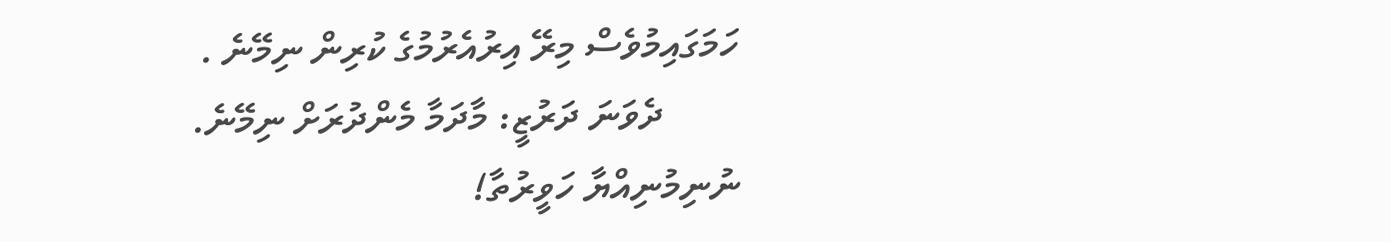ހަމަގައިމުވެސް މިރޭ އިރުއެރުމުގެ ކުރިން ނިމޭނެ .
        ދެވަނަ ދަރުޒީ: މާދަމާ މެންދުރަށް ނިމޭނެ. ނުނިމުނިއްޔާ ހަވީރުތާ!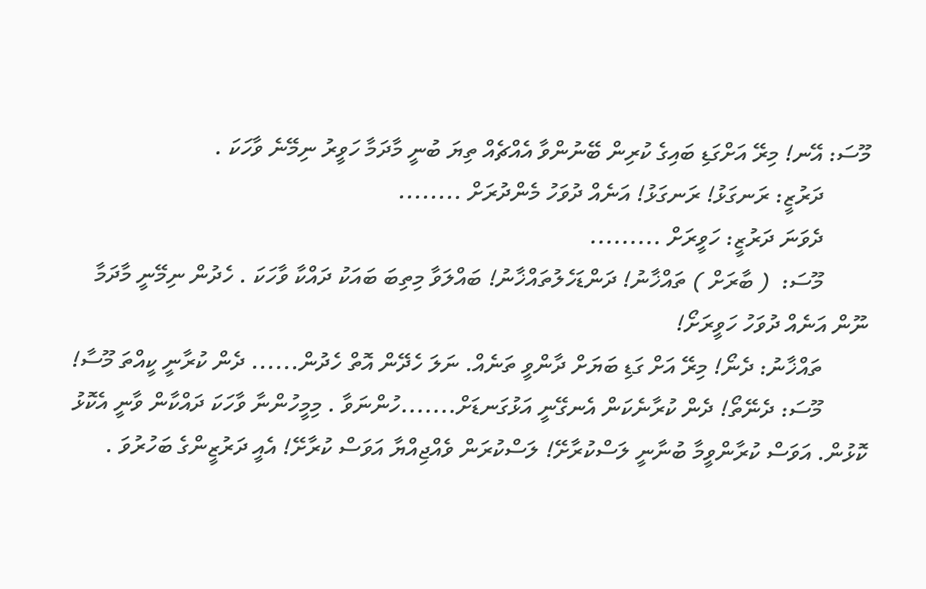މޫސަ: އޭނ! މިރޭ އަށްގަޑި ބައިގެ ކުރިން ބޭނުންވާ އެއްޗެއް ތިޔަ ބުނީ މާދަމާ ހަވީރު ނިމޭނެ ވާހަކަ .
        ދަރުޒީ: ރަނގަޅު! ރަނގަޅު! އަނެއް ދުވަހު މެންދުރަށް ........
        ދެވަނަ ދަރުޒީ: ހަވީރަށް .........
        މޫސަ:  ( ބާރަށް ) ތައްޚާނު! ދަންޑަހެލުތައްޚާނު! ބައްލަވާ މިތިބަ ބައަކު ދައްކާ ވާހަކަ . ހެދުން ނިމޭނީ މާދަމާ ނޫން އަނެއް ދުވަހު ހަވީރަށޯ!
        ތައްޚާނު: ދެނޯ! މިރޭ އަށް ގަޑި ބަޔަށް ދާންވީ ތަނެއް. ނަލަ ހެދޭން އޮތް ހެދުން...... ދެން ކުރާނީ ކީއްތަ މޫސާ!
        މޫސަ: ދެނޭތޯ! ދެން ކުރާނެކަން އެނގޭނީ އަޅުގަނޑަށް.......ހުންނަވާ . މިމީހުންނާ ވާހަކަ ދައްކާން ވާނީ އެކޮޅު ކޮޅުން. އަވަސް ކުރާންވީމާ ބުނާނީ ލަސްކުރާށޭ! ލަސްކުރަން ވެއްޖިއްޔާ އަވަސް ކުރާށޭ! އެއީ ދަރުޒީންގެ ބަހުރުވަ .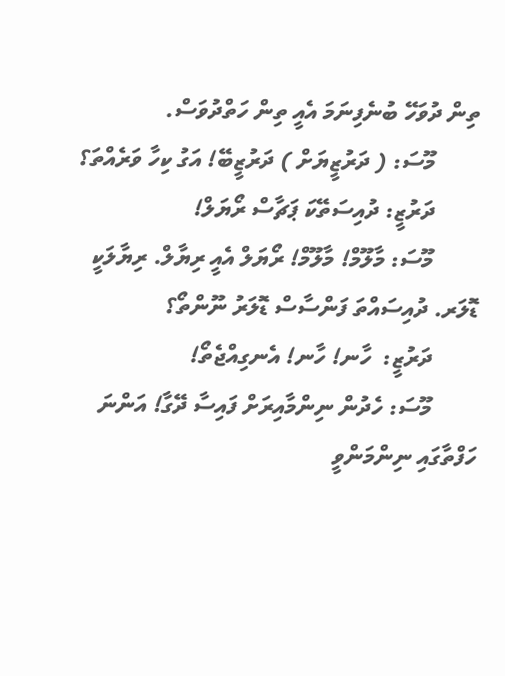ތިން ދުވަހޭ ބުނެފިނަމަ އެއީ ތިން ހަތްދުވަސް.
        މޫސަ: ( ދަރުޒީޔަށް ) ދަރުޒީބޭ! އަގު ކިހާ ވަރެއްތަ؟
        ދަރުޒީ: ދުއިސަތޭކަ ޕަޗާސް ރޯޔަލް!
        މޫސަ: މާލޫމް! މާލޫމް! ރޯޔަލް އެއީ ރިޔާލް. ރިޔާލަކީ ޑޮލަރ. ދުއިސައްތަ ފަންސާސް ޑޮލަރު ނޫންތޯ؟
        ދަރުޒީ:  ހާނ! ހާނ! އެނގިއްޖެތޯ!
        މޫސަ: ހެދުން ނިންމާއިރަށް ފައިސާ ދޭގާ! އަންނަ ހަފްތާގައި ނިންމަންވީ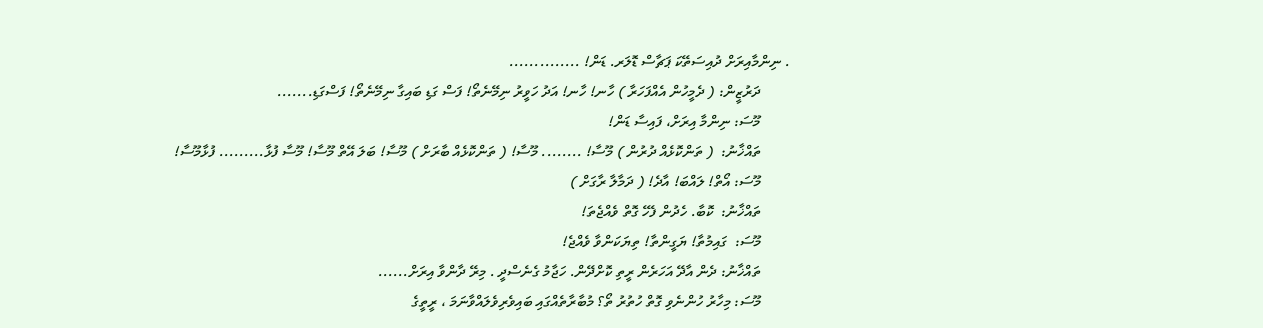. ނިންމާއިރަށް ދުއިސަތޭކަ ޕަޗާސް ޑޮލަރ. ޑަން! ..............
        ދަރުޒީން: ( ދެމީހުން އެއްފަހަރާ ) ހާނ! ހާނ! އަދު ހަވީރު ނިމޭނެތޯ! ފަސް ގަޑި ބައިގާ ނިމޭނެތޯ! ފަސްގަޑި.......
        މޫސަ: ނިންމާ އިރަށް، ފައިސާ ޑަން!
        ތައްޚާނު:  ( ތަންކޮޅެއް ދުރުން ) މޫސާ! ........ މޫސާ! ( ތަންކޮޅެއް ބާރަށް ) މޫސާ! ބަލަ އޭތް މޫސާ! މޫސާ ފުޅާ......... ފުޅާމޫސާ!
        މޫސަ: އޯތް! ލައްބަ! އާދެ! ( ދަމާލާ ރާގަށް )
        ތައްޚާނު:  ކޮބާ. ހެދުން ފެހޭ ގޮތް ވެއްޖެތަ!
        މޫސަ:  ގައިމުތާ! ޔަގީންތާ! ތިޔަކަންވާ ވެއްޖެ!
        ތައްޚާނު: ދެން އާދޭ އަހަރެން ރީތި ކޮށްދޭން. ހަޖާމު ގެނެސްދީ . މިރޭ ދާންވާ އިރަށް......
        މޫސަ: މިހާރު ހުންނެވި ގޮތް ހުތުރު ތޯ؟ މުބާރާތެއްގައި ބައިވެރިވެލައްވާނަމަ ، ރީތީގެ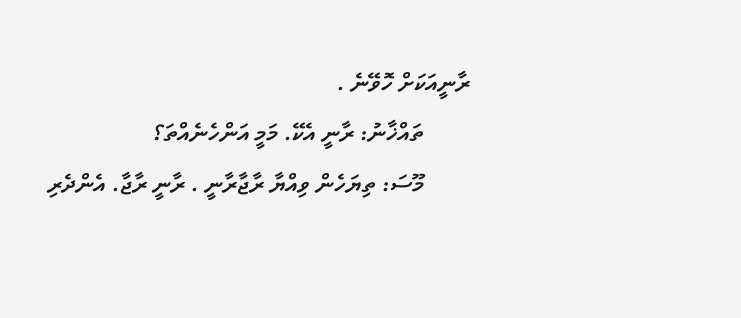ރާނީއަކަށް ހޮވޭނެ .
        ތައްޚާނު: ރާނީ އެކޭ. މަމީ އަންހެނެއްތަ؟
        މޫސަ: ތިޔަހެން ވިއްޔާ ރާޖާރާނީ . ރާނީ ރާޖާ. އެންދެރި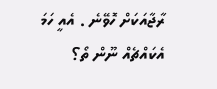ރާޖާއަކަށް ހޮވޭނެ . އެއީ ހަމަ އެކައްޗެއް ނޫން ތޯ؟